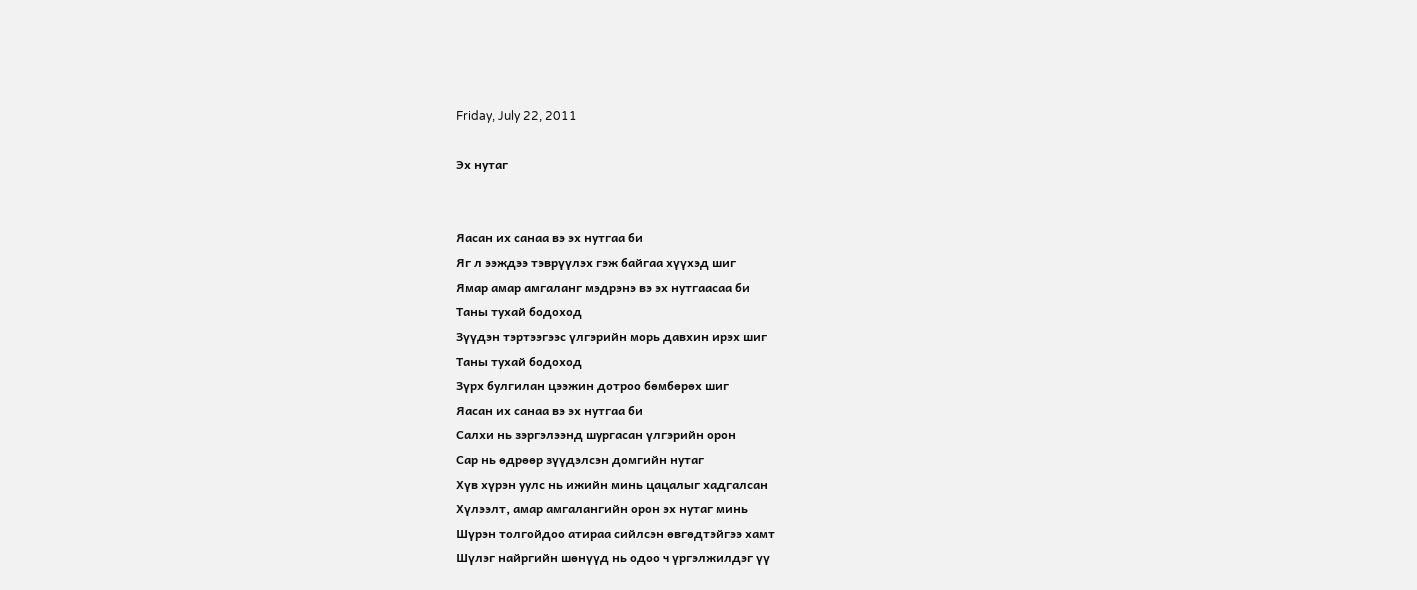Friday, July 22, 2011

Эх нутаг


Яасан их санаа вэ эх нутгаа би
Яг л ээждээ тэврүүлэх гэж байгаа хүүхэд шиг
Ямар амар амгаланг мэдрэнэ вэ эх нутгаасаа би
Таны тухай бодоход
Зүүдэн тэртээгээс үлгэрийн морь давхин ирэх шиг
Таны тухай бодоход
Зүрх булгилан цээжин дотроо бөмбөрөх шиг
Яасан их санаа вэ эх нутгаа би
Салхи нь зэргэлээнд шургасан үлгэрийн орон
Сар нь өдрөөр зүүдэлсэн домгийн нутаг
Хүв хүрэн уулс нь ижийн минь цацалыг хадгалсан
Хүлээлт, амар амгалангийн орон эх нутаг минь
Шүрэн толгойдоо атираа сийлсэн өвгөдтэйгээ хамт
Шүлэг найргийн шөнүүд нь одоо ч үргэлжилдэг үү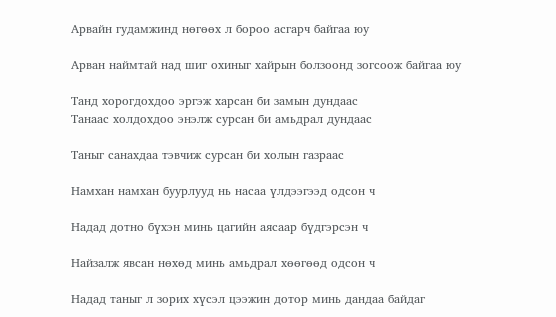Арвайн гудамжинд нөгөөх л бороо асгарч байгаа юу

Арван наймтай над шиг охиныг хайрын болзоонд зогсоож байгаа юу

Танд хорогдохдоо эргэж харсан би замын дундаас
Танаас холдохдоо энэлж сурсан би амьдрал дундаас

Таныг санахдаа тэвчиж сурсан би холын газраас

Намхан намхан буурлууд нь насаа үлдээгээд одсон ч

Надад дотно бүхэн минь цагийн аясаар бүдгэрсэн ч

Найзалж явсан нөхөд минь амьдрал хөөгөөд одсон ч

Надад таныг л зорих хүсэл цээжин дотор минь дандаа байдаг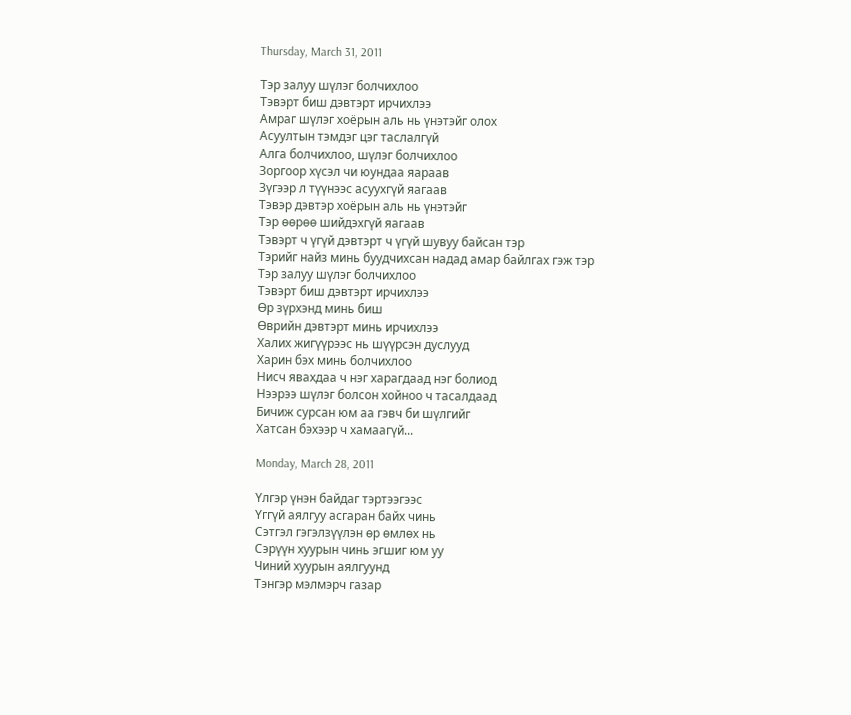Thursday, March 31, 2011

Тэр залуу шүлэг болчихлоо
Тэвэрт биш дэвтэрт ирчихлээ
Амраг шүлэг хоёрын аль нь үнэтэйг олох
Асуултын тэмдэг цэг таслалгүй
Алга болчихлоо, шүлэг болчихлоо
Зоргоор хүсэл чи юундаа яараав
Зүгээр л түүнээс асуухгүй яагаав
Тэвэр дэвтэр хоёрын аль нь үнэтэйг
Тэр өөрөө шийдэхгүй яагаав
Тэвэрт ч үгүй дэвтэрт ч үгүй шувуу байсан тэр
Тэрийг найз минь буудчихсан надад амар байлгах гэж тэр
Тэр залуу шүлэг болчихлоо
Тэвэрт биш дэвтэрт ирчихлээ
Өр зүрхэнд минь биш
Өврийн дэвтэрт минь ирчихлээ
Халих жигүүрээс нь шүүрсэн дуслууд
Харин бэх минь болчихлоо
Нисч явахдаа ч нэг харагдаад нэг болиод
Нээрээ шүлэг болсон хойноо ч тасалдаад
Бичиж сурсан юм аа гэвч би шүлгийг
Хатсан бэхээр ч хамаагүй...

Monday, March 28, 2011

Үлгэр үнэн байдаг тэртээгээс
Үггүй аялгуу асгаран байх чинь
Сэтгэл гэгэлзүүлэн өр өмлөх нь
Сэрүүн хуурын чинь эгшиг юм уу
Чиний хуурын аялгуунд
Тэнгэр мэлмэрч газар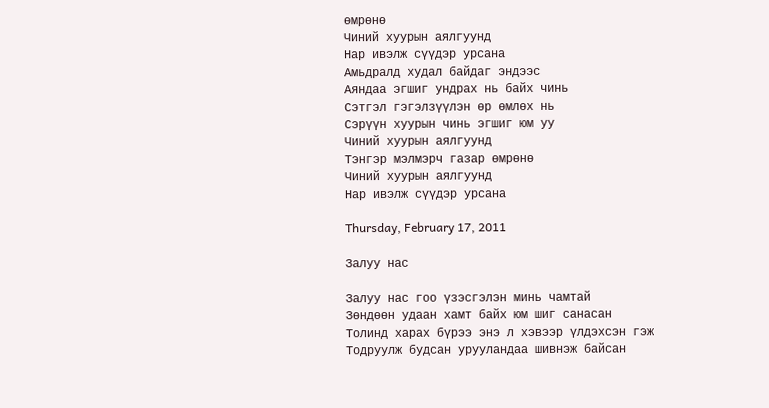өмрөнө
Чиний хуурын аялгуунд
Нар ивэлж сүүдэр урсана
Амьдралд худал байдаг эндээс
Аяндаа эгшиг ундрах нь байх чинь
Сэтгэл гэгэлзүүлэн өр өмлөх нь
Сэрүүн хуурын чинь эгшиг юм уу
Чиний хуурын аялгуунд
Тэнгэр мэлмэрч газар өмрөнө
Чиний хуурын аялгуунд
Нар ивэлж сүүдэр урсана

Thursday, February 17, 2011

Залуу нас

Залуу нас гоо үзэсгэлэн минь чамтай
Зөндөөн удаан хамт байх юм шиг санасан
Толинд харах бүрээ энэ л хэвээр үлдэхсэн гэж
Тодруулж будсан урууландаа шивнэж байсан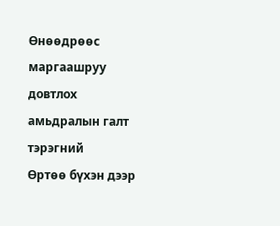Өнөөдрөөс маргаашруу довтлох амьдралын галт тэрэгний
Өртөө бүхэн дээр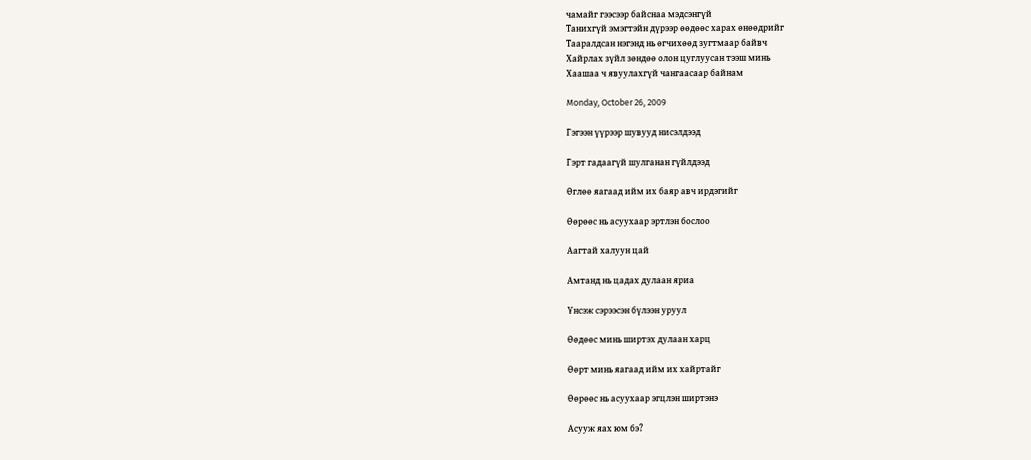чамайг гээсээр байснаа мэдсэнгүй
Танихгүй эмэгтэйн дүрээр өөдөөс харах өнөөдрийг
Тааралдсан нэгэнд нь өгчихөөд зугтмаар байвч
Хайрлах зүйл зөндөө олон цуглуусан тээш минь
Хаашаа ч явуулахгүй чангаасаар байнам

Monday, October 26, 2009

Гэгээн үүрээр шувууд нисэлдээд

Гэрт гадаагүй шулганан гүйлдээд

Өглөө яагаад ийм их баяр авч ирдэгийг

Өөрөөс нь асуухаар эртлэн бослоо

Аагтай халуун цай

Амтанд нь цадах дулаан яриа

Үнсэж сэрээсэн бүлээн уруул

Өөдөөс минь ширтэх дулаан харц

Өөрт минь яагаад ийм их хайртайг

Өөрөөс нь асуухаар эгцлэн ширтэнэ

Асууж яах юм бэ?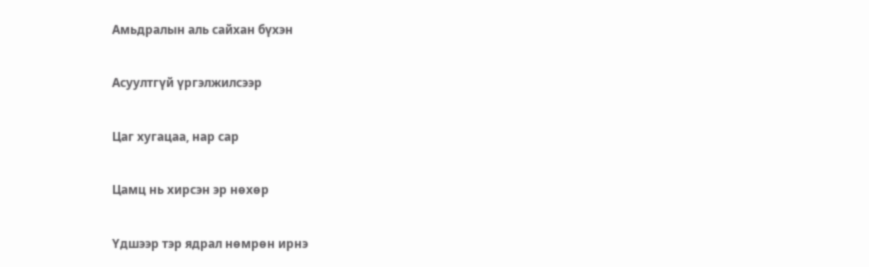Амьдралын аль сайхан бүхэн

Асуултгүй үргэлжилсээр

Цаг хугацаа, нар сар

Цамц нь хирсэн эр нөхөр

Үдшээр тэр ядрал нөмрөн ирнэ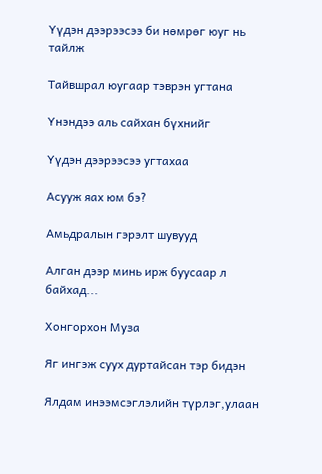Үүдэн дээрээсээ би нөмрөг юуг нь тайлж

Тайвшрал юугаар тэврэн угтана

Үнэндээ аль сайхан бүхнийг

Үүдэн дээрээсээ угтахаа

Асууж яах юм бэ?

Амьдралын гэрэлт шувууд

Алган дээр минь ирж буусаар л байхад...

Хонгорхон Муза

Яг ингэж суух дуртайсан тэр бидэн

Ялдам инээмсэглэлийн түрлэг,улаан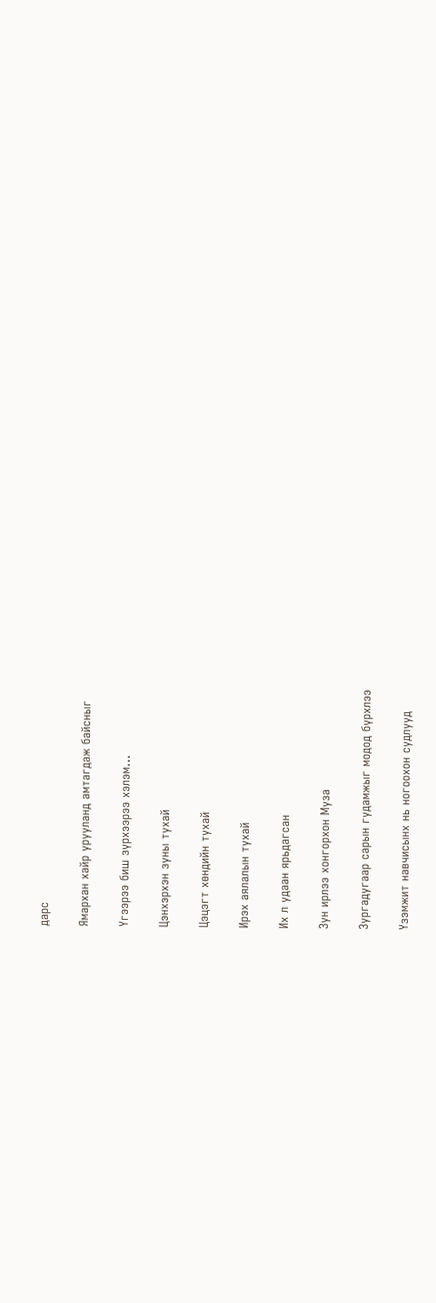дарс

Ямархан хайр урууланд амтагдаж байсныг

Үгээрээ биш зүрхээрээ хэлэм...

Цэнхэрхэн зуны тухай

Цэцэгт хөндийн тухай

Ирэх аялалын тухай

Их л удаан ярьдагсан

Зун ирлээ хонгорхон Муза

Зургадугаар сарын гудамжыг модод бүрхлээ

Үзэмжит навчисынх нь ногоохон судлууд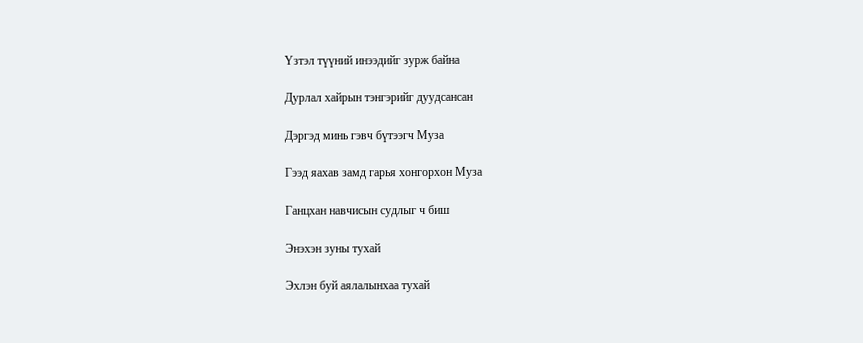Үзтэл түүний инээдийг зурж байна

Дурлал хайрын тэнгэрийг дуудсансан

Дэргэд минь гэвч бүтээгч Муза

Гээд яахав замд гарья хонгорхон Муза

Ганцхан навчисын судлыг ч биш

Энэхэн зуны тухай

Эхлэн буй аялалынхаа тухай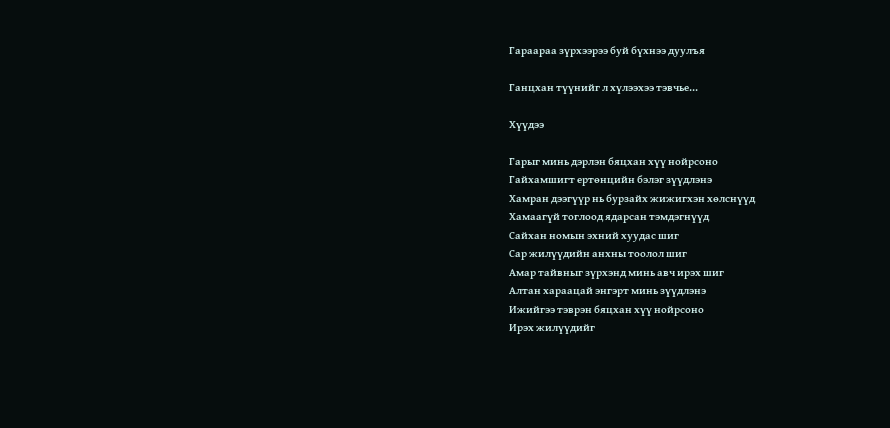Гараараа зүрхээрээ буй бүхнээ дуулъя

Ганцхан түүнийг л хүлээхээ тэвчье...

Хүүдээ

Гарыг минь дэрлэн бяцхан хүү нойрсоно
Гайхамшигт ертөнцийн бэлэг зүүдлэнэ
Хамран дээгүүр нь бурзайх жижигхэн хөлснүүд
Хамаагүй тоглоод ядарсан тэмдэгнүүд
Сайхан номын эхний хуудас шиг
Сар жилүүдийн анхны тоолол шиг
Амар тайвныг зүрхэнд минь авч ирэх шиг
Алтан хараацай энгэрт минь зүүдлэнэ
Ижийгээ тэврэн бяцхан хүү нойрсоно
Ирэх жилүүдийг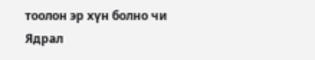тоолон эр хүн болно чи
Ядрал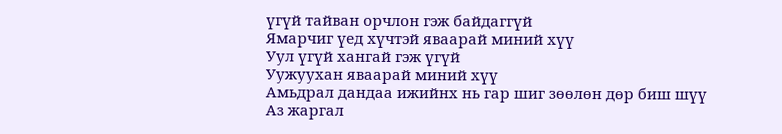үгүй тайван орчлон гэж байдаггүй
Ямарчиг үед хүчтэй яваарай миний хүү
Уул үгүй хангай гэж үгүй
Уужуухан яваарай миний хүү
Амьдрал дандаа ижийнх нь гар шиг зөөлөн дөр биш шүү
Аз жаргал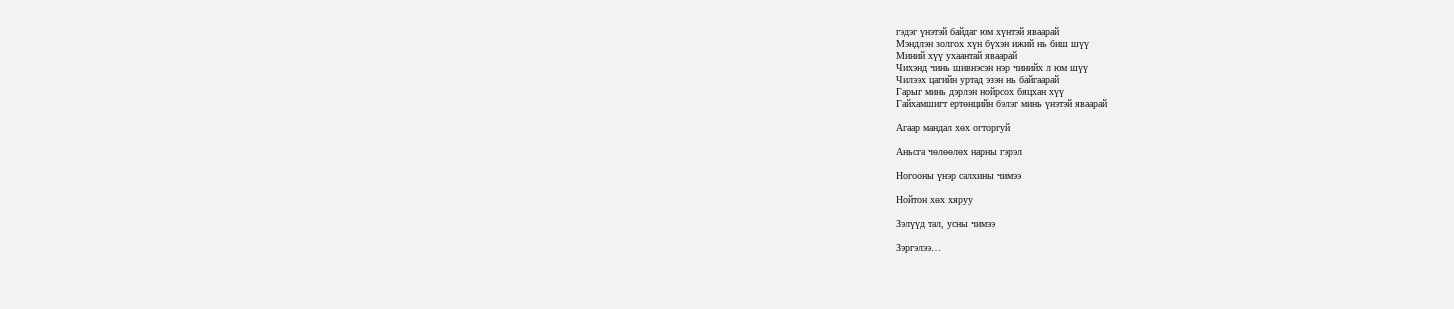гэдэг үнэтэй байдаг юм хүнтэй яваарай
Мэндлэн золгох хүн бүхэн ижий нь биш шүү
Миний хүү ухаантай яваарай
Чихэнд чинь шивнэсэн нэр чинийх л юм шүү
Чилээх цагийн уртад эзэн нь байгаарай
Гарыг минь дэрлэн нойрсох бяцхан хүү
Гайхамшигт ертөнцийн бэлэг минь үнэтэй яваарай

Агаар мандал хөх огторгуй

Аньсга чөлөөлөх нарны гэрэл

Ногооны үнэр салхины чимээ

Нойтон хөх хяруу

Зэлүүд тал, усны чимээ

Зэргэлээ…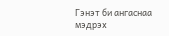Гэнэт би ангаснаа мэдрэх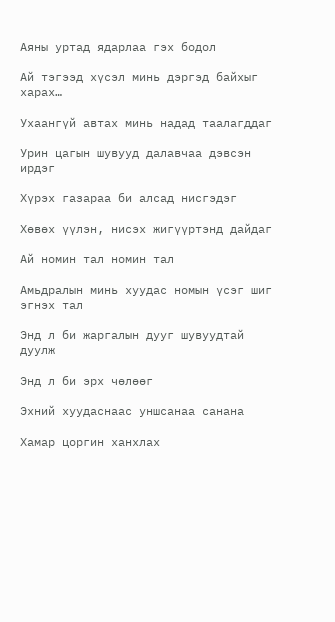Аяны уртад ядарлаа гэх бодол

Ай тэгээд хүсэл минь дэргэд байхыг харах…

Ухаангүй автах минь надад таалагддаг

Урин цагын шувууд далавчаа дэвсэн ирдэг

Хүрэх газараа би алсад нисгэдэг

Хөвөх үүлэн, нисэх жигүүртэнд дайдаг

Ай номин тал номин тал

Амьдралын минь хуудас номын үсэг шиг эгнэх тал

Энд л би жаргалын дууг шувуудтай дуулж

Энд л би эрх чөлөөг

Эхний хуудаснаас уншсанаа санана

Хамар цоргин ханхлах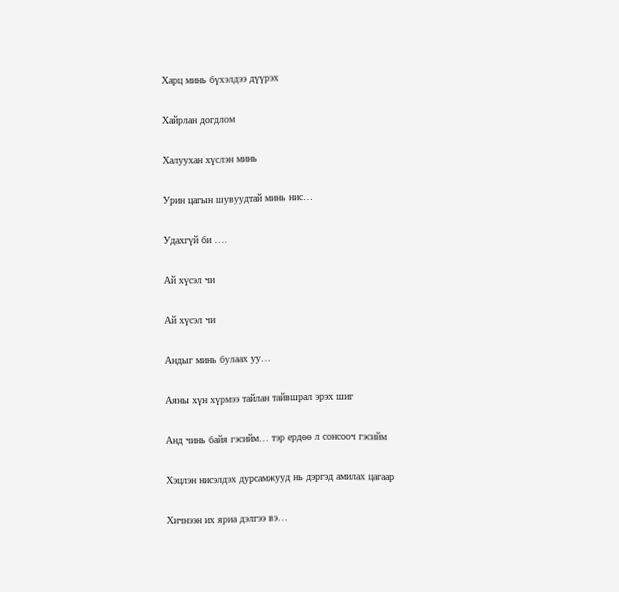Харц минь бүхэлдээ дүүрэх

Хайрлан догдлом

Халуухан хүслэн минь

Урин цагын шувуудтай минь нис…

Удахгүй би ….

Ай хүсэл чи

Ай хүсэл чи

Андыг минь булаах уу…

Аяны хүн хүрмээ тайлан тайвшрал эрэх шиг

Анд чинь байя гэсийм… тэр ердөө л сонсооч гэсийм

Хэцлэн нисэлдэх дурсамжууд нь дэргэд амилах цагаар

Хичнээн их яриа дэлгээ вэ…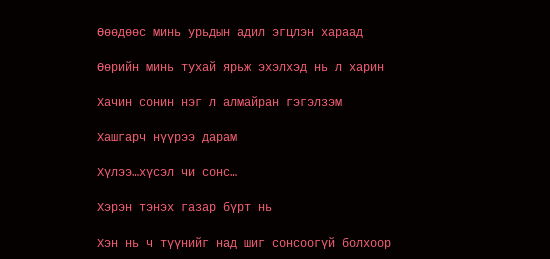Өөөдөөс минь урьдын адил эгцлэн хараад

Өөрийн минь тухай ярьж эхэлхэд нь л харин

Хачин сонин нэг л алмайран гэгэлзэм

Хашгарч нүүрээ дарам

Хүлээ…хүсэл чи сонс…

Хэрэн тэнэх газар бүрт нь

Хэн нь ч түүнийг над шиг сонсоогүй болхоор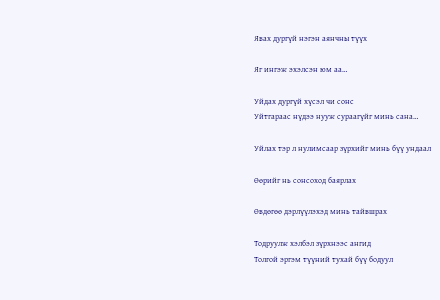Явах дургүй нэгэн аянчны түүх

Яг ингэж эхэлсэн юм аа…

Уйдах дургүй хүсэл чи сонс
Уйтгараас нүдээ нууж сураагүйг минь сана…

Уйлах тэр л нулимсаар зүрхийг минь бүү ундаал

Өөрийг нь сонсоход баярлах

Өвдөгөө дэрлүүлэхэд минь тайвшрах

Тодруулж хэлбэл зүрхнээс ангид
Толгой эргэм түүний тухай бүү бодуул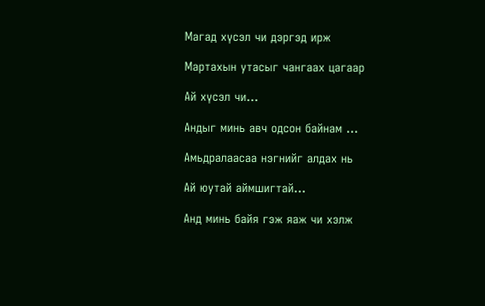Магад хүсэл чи дэргэд ирж

Мартахын утасыг чангаах цагаар

Ай хүсэл чи…

Андыг минь авч одсон байнам …

Амьдралаасаа нэгнийг алдах нь

Ай юутай аймшигтай…

Анд минь байя гэж яаж чи хэлж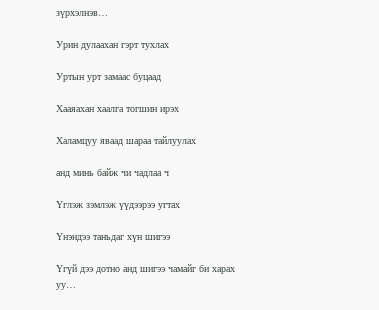зүрхэлнэв…

Урин дулаахан гэрт тухлах

Уртын урт замаас буцаад

Хааяахан хаалга тогшин ирэх

Халамцуу яваад шараа тайлуулах

анд минь байж чи чадлаа ч

Үглэж зэмлэж үүдээрээ угтах

Үнэндээ таньдаг хүн шигээ

Үгүй дээ дотно анд шигээ чамайг би харах уу…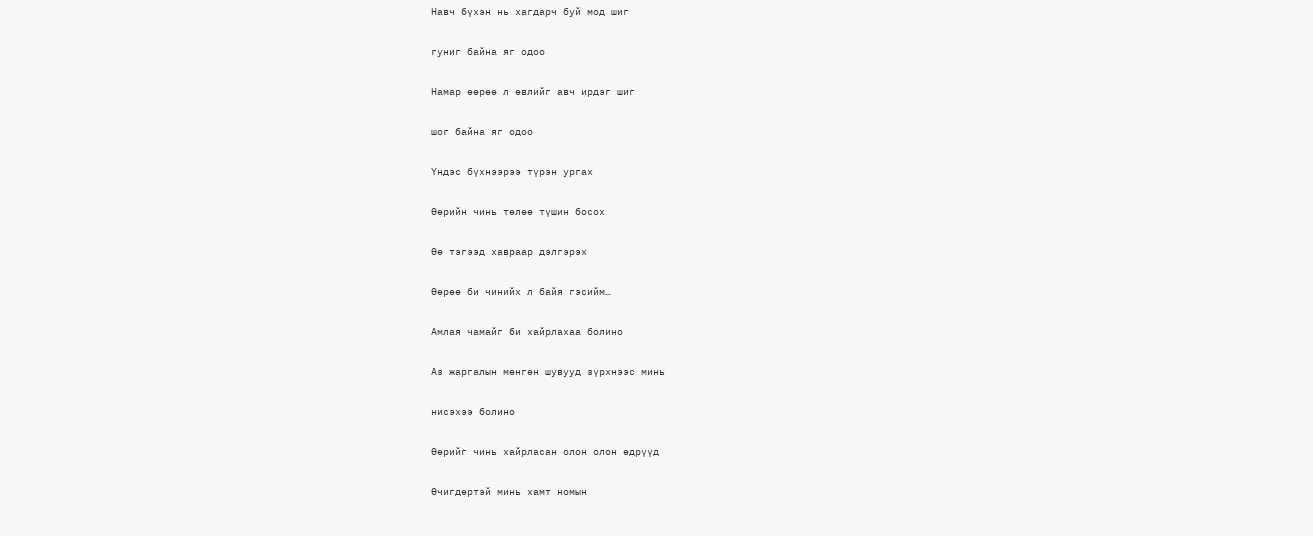Навч бүхэн нь хагдарч буй мод шиг

гуниг байна яг одоо

Намар өөрөө л өвлийг авч ирдэг шиг

шог байна яг одоо

Үндэс бүхнээрээ түрэн ургах

Өөрийн чинь төлөө түшин босох

Өө тэгээд хавраар дэлгэрэх

Өөрөө би чинийх л байя гэсийм…

Амлая чамайг би хайрлахаа болино

Аз жаргалын мөнгөн шувууд зүрхнээс минь

нисэхээ болино

Өөрийг чинь хайрласан олон олон өдрүүд

Өчигдөртэй минь хамт номын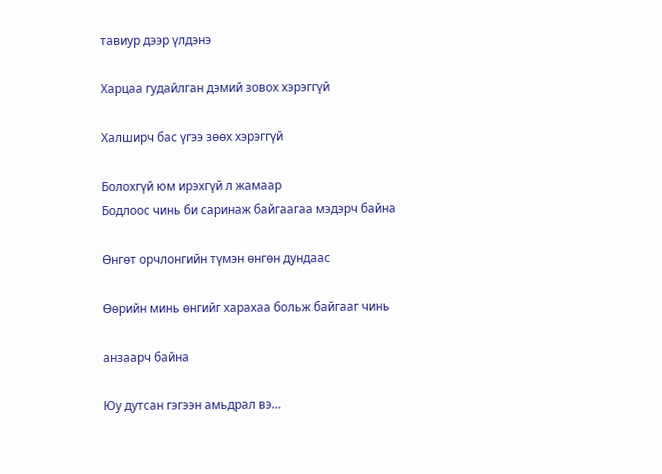тавиур дээр үлдэнэ

Харцаа гудайлган дэмий зовох хэрэггүй

Халширч бас үгээ зөөх хэрэггүй

Болохгүй юм ирэхгүй л жамаар
Бодлоос чинь би саринаж байгаагаа мэдэрч байна

Өнгөт орчлонгийн түмэн өнгөн дундаас

Өөрийн минь өнгийг харахаа больж байгааг чинь

анзаарч байна

Юу дутсан гэгээн амьдрал вэ…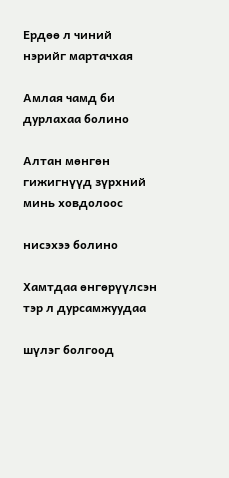Ердөө л чиний нэрийг мартачхая

Амлая чамд би дурлахаа болино

Алтан мөнгөн гижигнүүд зүрхний минь ховдолоос

нисэхээ болино

Хамтдаа өнгөрүүлсэн тэр л дурсамжуудаа

шүлэг болгоод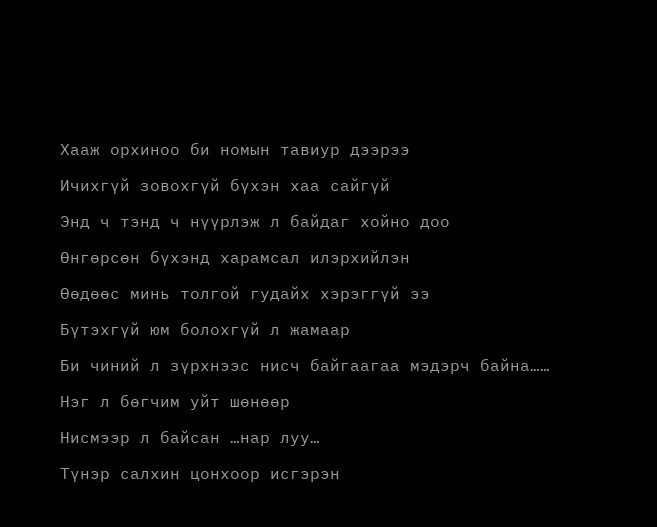Хааж орхиноо би номын тавиур дээрээ

Ичихгүй зовохгүй бүхэн хаа сайгүй

Энд ч тэнд ч нүүрлэж л байдаг хойно доо

Өнгөрсөн бүхэнд харамсал илэрхийлэн

Өөдөөс минь толгой гудайх хэрэггүй ээ

Бүтэхгүй юм болохгүй л жамаар

Би чиний л зүрхнээс нисч байгаагаа мэдэрч байна……

Нэг л бөгчим уйт шөнөөр

Нисмээр л байсан …нар луу…

Түнэр салхин цонхоор исгэрэн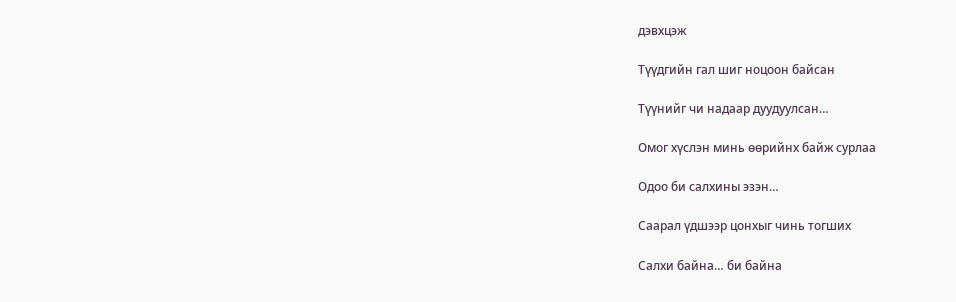дэвхцэж

Түүдгийн гал шиг ноцоон байсан

Түүнийг чи надаар дуудуулсан…

Омог хүслэн минь өөрийнх байж сурлаа

Одоо би салхины эзэн…

Саарал үдшээр цонхыг чинь тогших

Салхи байна… би байна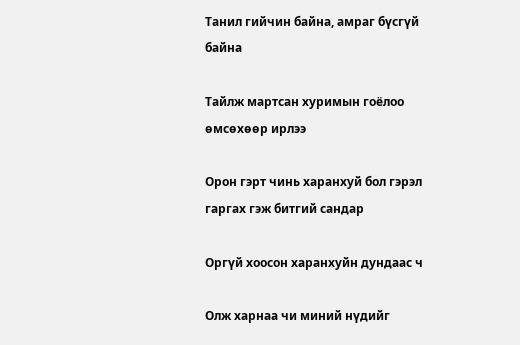Танил гийчин байна, амраг бүсгүй байна

Тайлж мартсан хуримын гоёлоо өмсөхөөр ирлээ

Орон гэрт чинь харанхуй бол гэрэл гаргах гэж битгий сандар

Оргүй хоосон харанхуйн дундаас ч

Олж харнаа чи миний нүдийг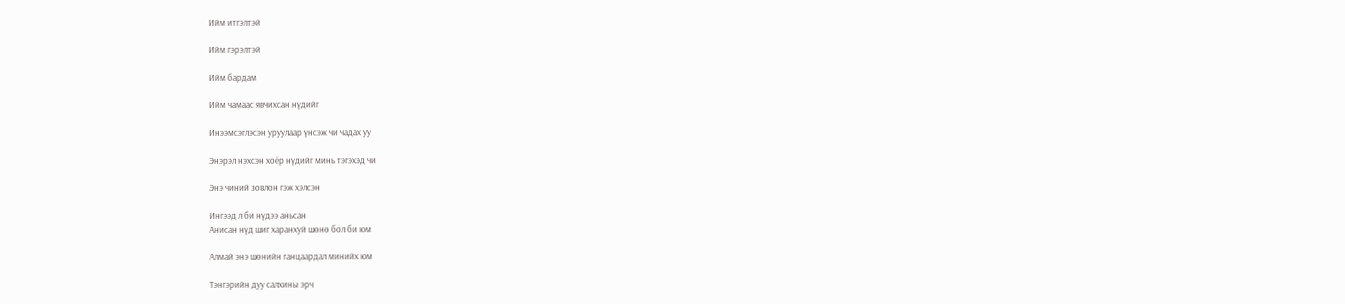Ийм итгэлтэй

Ийм гэрэлтэй

Ийм бардам

Ийм чамаас явчихсан нүдийг

Инээмсэглэсэн уруулаар үнсэж чи чадах уу

Энэрэл нэхсэн хоёр нүдийг минь тэгэхэд чи

Энэ чиний зовлон гэж хэлсэн

Ингээд л би нүдээ аньсан
Анисан нүд шиг харанхуй шөнө бол би юм

Алмай энэ шөнийн ганцаардал минийх юм

Тэнгэрийн дуу салхины эрч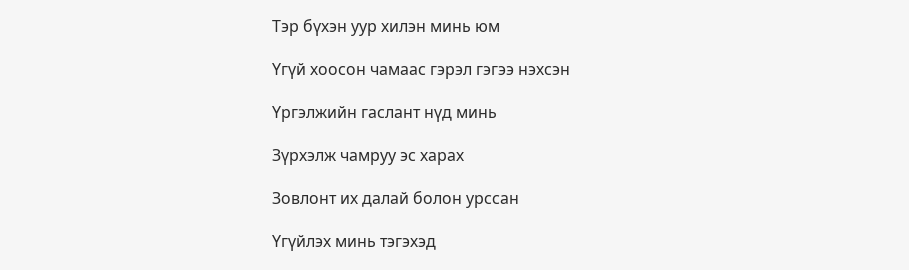Тэр бүхэн уур хилэн минь юм

Үгүй хоосон чамаас гэрэл гэгээ нэхсэн

Үргэлжийн гаслант нүд минь

Зүрхэлж чамруу эс харах

Зовлонт их далай болон урссан

Үгүйлэх минь тэгэхэд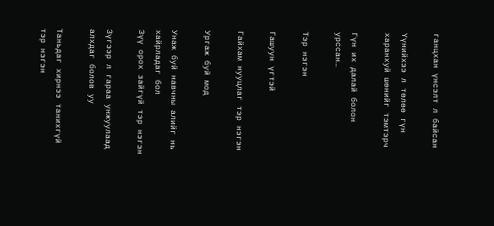ганцхан үнсэлт л байсан

Үүнийхээ л төлөө гүн харанхуй шөнийг тэмтэрч

Гүн их далай болон урссан…

Тэр нэгэн

Гашуун үгтэй

Гайхам нууцлаг тэр нэгэн

Ургаж буй мод

Унаж буй навчны алийг нь хайрладаг бол
Зүү орох зайгүй тэр нэгэн

Зүгээр л гараа унжуулаад алхдаг болов уу

Таньдаг хирнээ танихгүй тэр нэгэн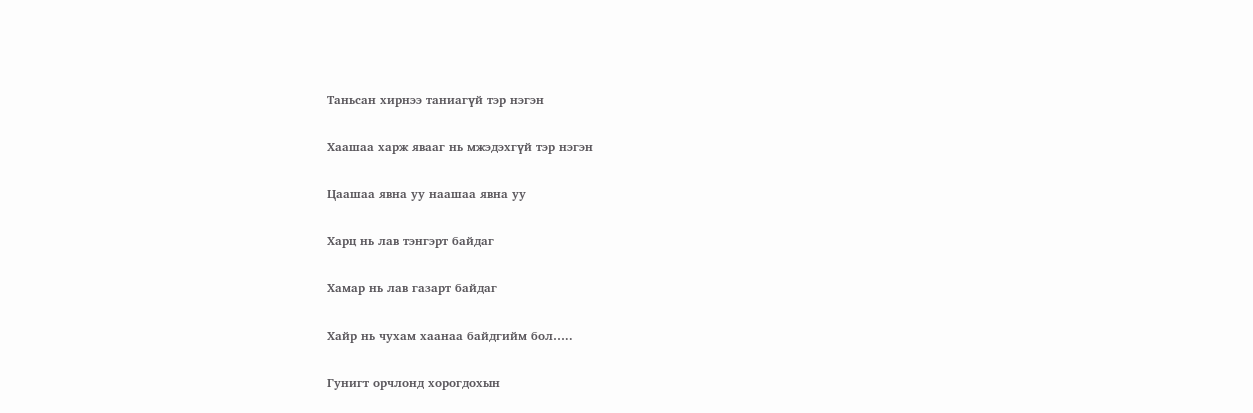Таньсан хирнээ таниагүй тэр нэгэн

Хаашаа харж явааг нь мжэдэхгүй тэр нэгэн

Цаашаа явна уу наашаа явна уу

Харц нь лав тэнгэрт байдаг

Хамар нь лав газарт байдаг

Хайр нь чухам хаанаа байдгийм бол…..

Гунигт орчлонд хорогдохын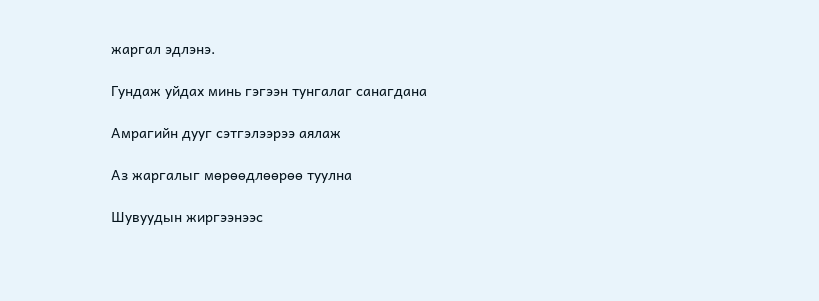жаргал эдлэнэ.

Гундаж уйдах минь гэгээн тунгалаг санагдана

Амрагийн дууг сэтгэлээрээ аялаж

Аз жаргалыг мөрөөдлөөрөө туулна

Шувуудын жиргээнээс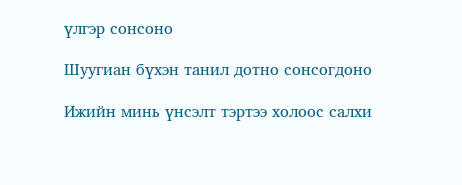үлгэр сонсоно

Шуугиан бүхэн танил дотно сонсогдоно

Ижийн минь үнсэлт тэртээ холоос салхи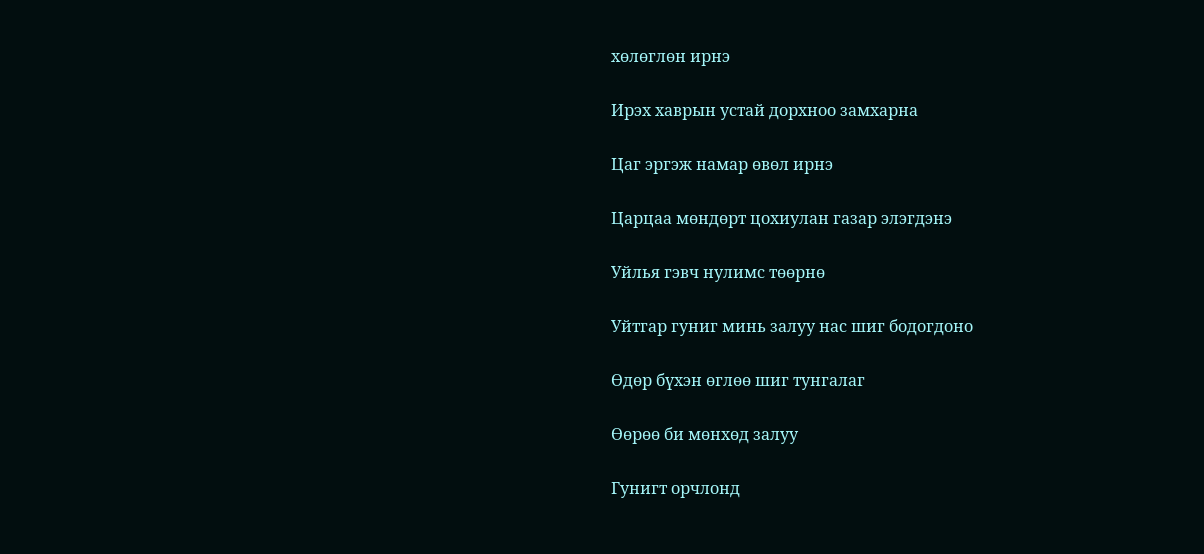хөлөглөн ирнэ

Ирэх хаврын устай дорхноо замхарна

Цаг эргэж намар өвөл ирнэ

Царцаа мөндөрт цохиулан газар элэгдэнэ

Уйлья гэвч нулимс төөрнө

Уйтгар гуниг минь залуу нас шиг бодогдоно

Өдөр бүхэн өглөө шиг тунгалаг

Өөрөө би мөнхөд залуу

Гунигт орчлонд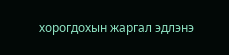хорогдохын жаргал эдлэнэ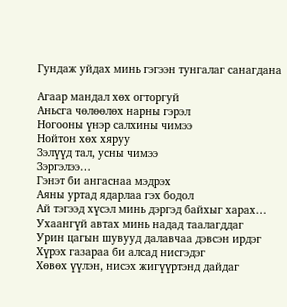Гундаж уйдах минь гэгээн тунгалаг санагдана

Агаар мандал хөх огторгуй
Аньсга чөлөөлөх нарны гэрэл
Ногооны үнэр салхины чимээ
Нойтон хөх хяруу
Зэлүүд тал, усны чимээ
Зэргэлээ…
Гэнэт би ангаснаа мэдрэх
Аяны уртад ядарлаа гэх бодол
Ай тэгээд хүсэл минь дэргэд байхыг харах…
Ухаангүй автах минь надад таалагддаг
Урин цагын шувууд далавчаа дэвсэн ирдэг
Хүрэх газараа би алсад нисгэдэг
Хөвөх үүлэн, нисэх жигүүртэнд дайдаг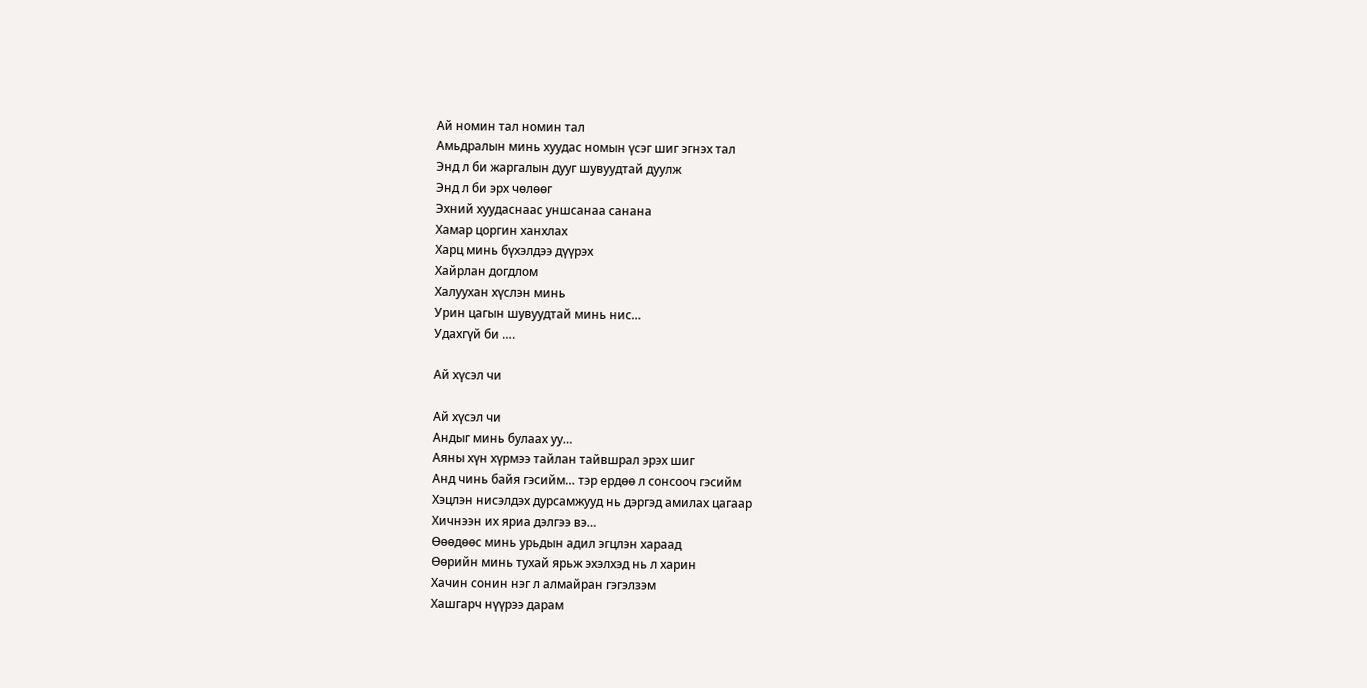Ай номин тал номин тал
Амьдралын минь хуудас номын үсэг шиг эгнэх тал
Энд л би жаргалын дууг шувуудтай дуулж
Энд л би эрх чөлөөг
Эхний хуудаснаас уншсанаа санана
Хамар цоргин ханхлах
Харц минь бүхэлдээ дүүрэх
Хайрлан догдлом
Халуухан хүслэн минь
Урин цагын шувуудтай минь нис…
Удахгүй би ….

Ай хүсэл чи

Ай хүсэл чи
Андыг минь булаах уу…
Аяны хүн хүрмээ тайлан тайвшрал эрэх шиг
Анд чинь байя гэсийм… тэр ердөө л сонсооч гэсийм
Хэцлэн нисэлдэх дурсамжууд нь дэргэд амилах цагаар
Хичнээн их яриа дэлгээ вэ…
Өөөдөөс минь урьдын адил эгцлэн хараад
Өөрийн минь тухай ярьж эхэлхэд нь л харин
Хачин сонин нэг л алмайран гэгэлзэм
Хашгарч нүүрээ дарам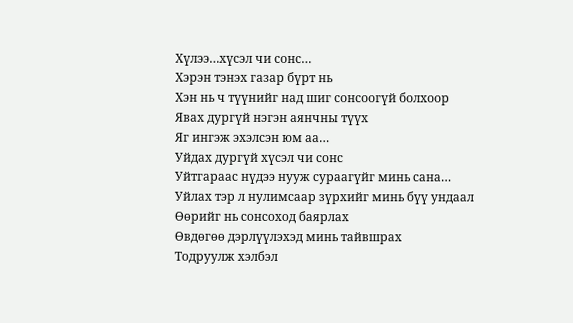Хүлээ…хүсэл чи сонс…
Хэрэн тэнэх газар бүрт нь
Хэн нь ч түүнийг над шиг сонсоогүй болхоор
Явах дургүй нэгэн аянчны түүх
Яг ингэж эхэлсэн юм аа…
Уйдах дургүй хүсэл чи сонс
Уйтгараас нүдээ нууж сураагүйг минь сана…
Уйлах тэр л нулимсаар зүрхийг минь бүү ундаал
Өөрийг нь сонсоход баярлах
Өвдөгөө дэрлүүлэхэд минь тайвшрах
Тодруулж хэлбэл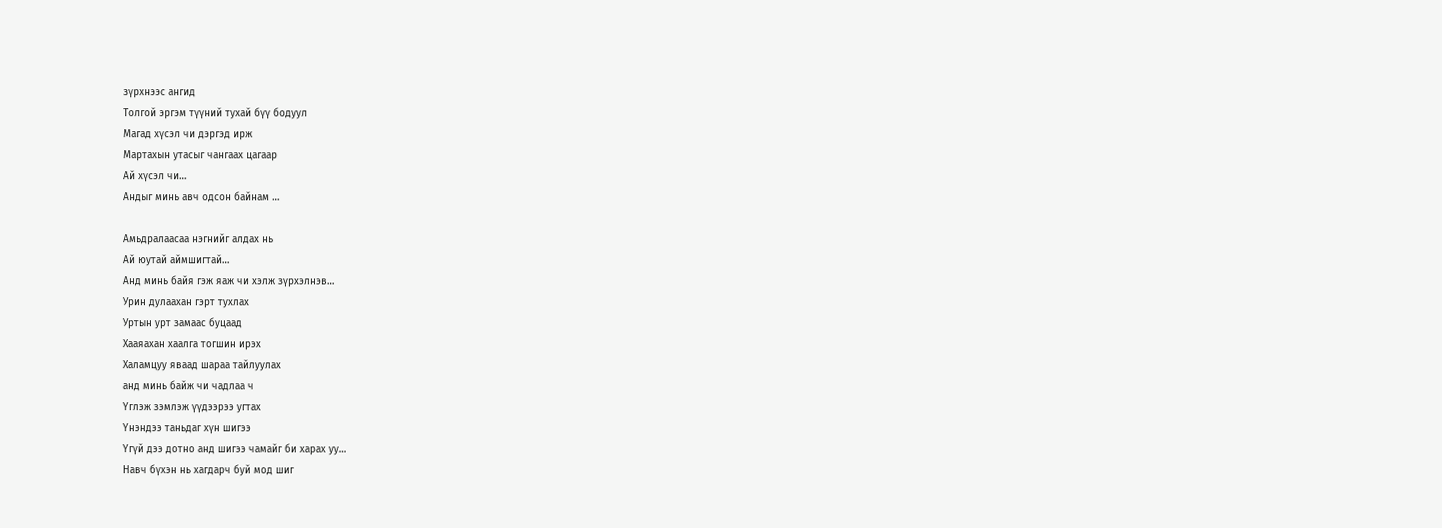зүрхнээс ангид
Толгой эргэм түүний тухай бүү бодуул
Магад хүсэл чи дэргэд ирж
Мартахын утасыг чангаах цагаар
Ай хүсэл чи…
Андыг минь авч одсон байнам …

Амьдралаасаа нэгнийг алдах нь
Ай юутай аймшигтай…
Анд минь байя гэж яаж чи хэлж зүрхэлнэв…
Урин дулаахан гэрт тухлах
Уртын урт замаас буцаад
Хааяахан хаалга тогшин ирэх
Халамцуу яваад шараа тайлуулах
анд минь байж чи чадлаа ч
Үглэж зэмлэж үүдээрээ угтах
Үнэндээ таньдаг хүн шигээ
Үгүй дээ дотно анд шигээ чамайг би харах уу…
Навч бүхэн нь хагдарч буй мод шиг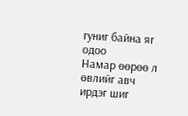гуниг байна яг одоо
Намар өөрөө л өвлийг авч ирдэг шиг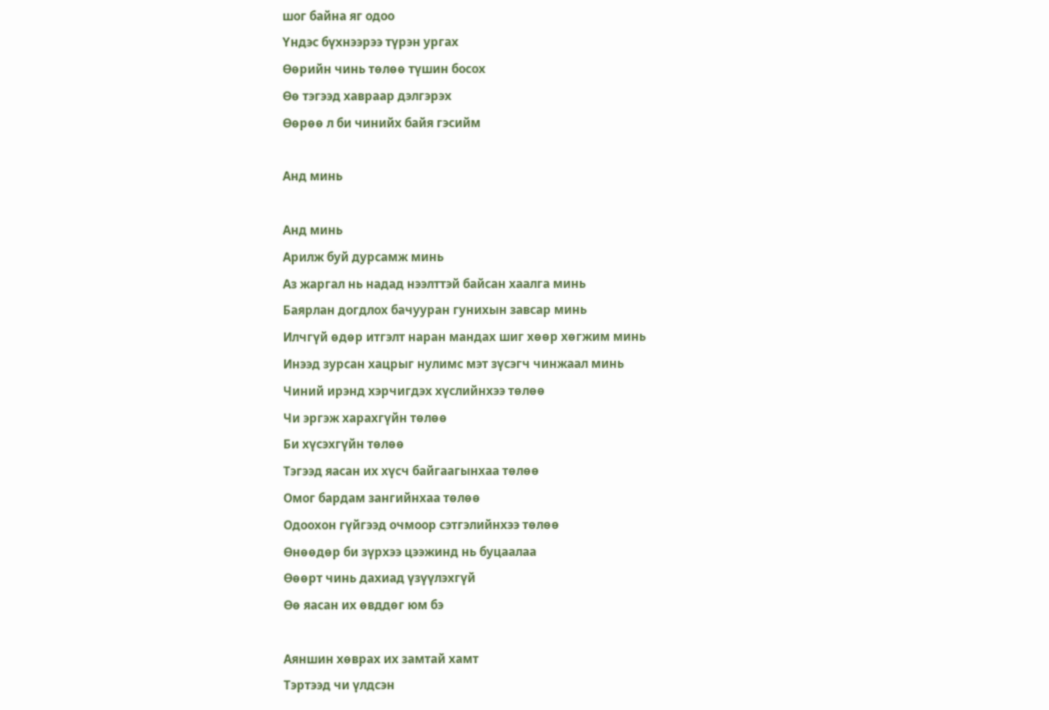шог байна яг одоо
Үндэс бүхнээрээ түрэн ургах
Өөрийн чинь төлөө түшин босох
Өө тэгээд хавраар дэлгэрэх
Өөрөө л би чинийх байя гэсийм

Анд минь

Анд минь
Арилж буй дурсамж минь
Аз жаргал нь надад нээлттэй байсан хаалга минь
Баярлан догдлох бачууран гунихын завсар минь
Илчгүй өдөр итгэлт наран мандах шиг хөөр хөгжим минь
Инээд зурсан хацрыг нулимс мэт зүсэгч чинжаал минь
Чиний ирэнд хэрчигдэх хүслийнхээ төлөө
Чи эргэж харахгүйн төлөө
Би хүсэхгүйн төлөө
Тэгээд яасан их хүсч байгаагынхаа төлөө
Омог бардам зангийнхаа төлөө
Одоохон гүйгээд очмоор сэтгэлийнхээ төлөө
Өнөөдөр би зүрхээ цээжинд нь буцаалаа
Өөөрт чинь дахиад үзүүлэхгүй
Өө яасан их өвддөг юм бэ

Аяншин хөврах их замтай хамт
Тэртээд чи үлдсэн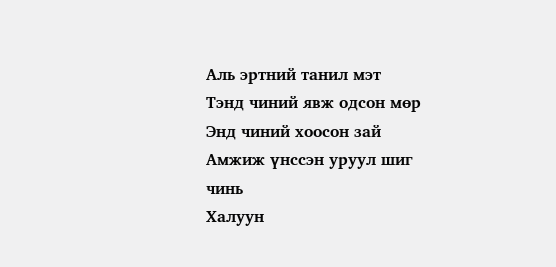Аль эртний танил мэт
Тэнд чиний явж одсон мөр
Энд чиний хоосон зай
Амжиж үнссэн уруул шиг чинь
Халуун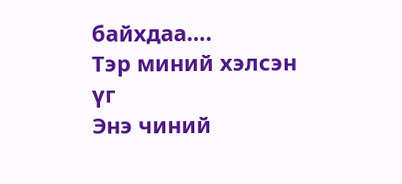байхдаа….
Тэр миний хэлсэн үг
Энэ чиний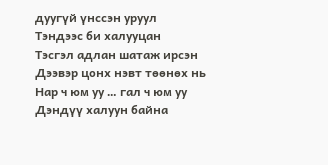дуугүй үнссэн уруул
Тэндээс би халууцан
Тэсгэл адлан шатаж ирсэн
Дээвэр цонх нэвт төөнөх нь
Нар ч юм уу … гал ч юм уу
Дэндүү халуун байна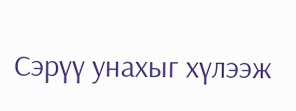Сэрүү унахыг хүлээж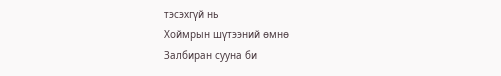тэсэхгүй нь
Хоймрын шүтээний өмнө
Залбиран сууна би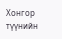Хонгор түүнийн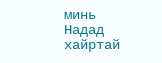минь
Надад хайртай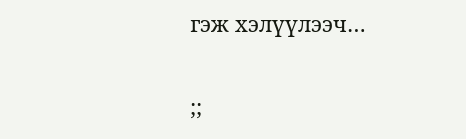гэж хэлүүлээч…

;;